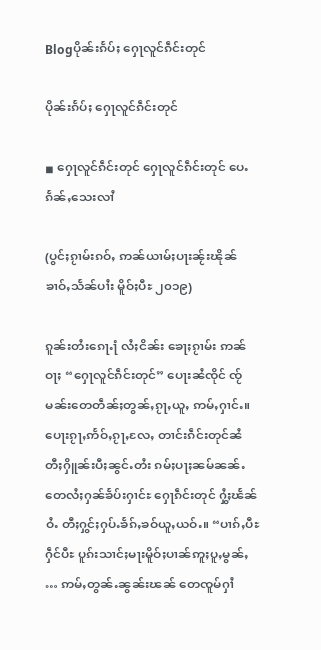Blogပိုၼ်းၵႅပ်ႈ ႁေႃလူင်ၵဵင်းတုင်

ပိုၼ်းၵႅပ်ႈ ႁေႃလူင်ၵဵင်းတုင်

◾ ႁေႃလူင်ၵဵင်းတုင် ႁေႃလူင်ၵဵင်းတုင် ပေႉၵႅၼ်ႇသေးလၢႆ

(ပွင်ႈၵႂၢမ်းၵဝ်ႇ ဢၼ်ယၢမ်ႈပႃးၼႂ်းၽိုၼ်ၶၢဝ်ႇသႅၼ်ပၢႆး မိူဝ်ႈပီႊ ၂၀၁၉)

ၵူၼ်းတႆးၵေႃႉ႞ လႆႈငိၼ်း ၶေႃႈၵႂၢမ်း ဢၼ်ဝႃႈ “ႁေႃလူင်ၵဵင်းတုင်” ပေႃးၼႆၸိုင် ၸႂ်မၼ်းတေတဵၼ်ႈတွၼ်ႇၵႂႃႇယူႇ ဢမ်ႇႁၢင်ႉ။ ပေႃးၵႂႃႇဢႅဝ်ႇၵႂႃႇလႄႇ တၢင်းၵဵင်းတုင်ၼႆ တီႈႁိူၼ်းပီႈၼွင်ႉတႆး ၵမ်ႈပႃႈၼမ်ၼၼ်ႉ တေလႆႈႁၼ်ၶႅပ်းႁၢင်ႊ ႁေႃၵဵင်းတုင် ႁွႆႈၽႅၼ်ဝႆႉ တီႈႁွင်ႈႁပ်ႉၶႅၵ်ႇၶဝ်ယူႇယဝ်ႉ။ “ပၢၵ်ႇပီႊႁဵင်ပီႊ ပူၵ်းသၢင်ႈမႃးမိူဝ်ႈပၢၼ်ဢူႈပူႇမွၼ်ႇ … ဢမ်ႇတွၼ်ႉၼွၼ်းၽၼ် တေၸူမ်ႁၢႆ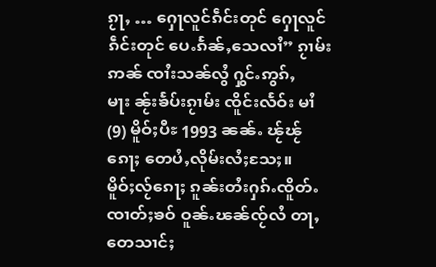ၵႂႃႇ … ႁေႃလူင်ၵဵင်းတုင် ႁေႃလူင်ၵဵင်းတုင် ပေႉၵႅၼ်ႇသေလၢႆ” ၵႂၢမ်းဢၼ် ၸၢႆးသၼ်လွႆ ႁွင်ႉဢွၵ်ႇမႃး ၼႂ်းၶႅပ်းၵႂၢမ်း ၸိူင်းလႅဝ်း မၢႆ (9) မိူဝ်ႈပီႊ 1993 ၼၼ်ႉ ၽႂ်ၽႂ်ၵေႃႈ တေပႆႇလိုမ်းလႆႈသႄႈ။ မိူဝ်ႈလႂ်ၵေႃႈ ၵူၼ်းတႆးႁၵ်ႉၸိူတ်ႉၸၢတ်ႈၶဝ် ဝူၼ်ႉၽၼ်ၸႂ်လႆ တႃႇတေသၢင်ႈ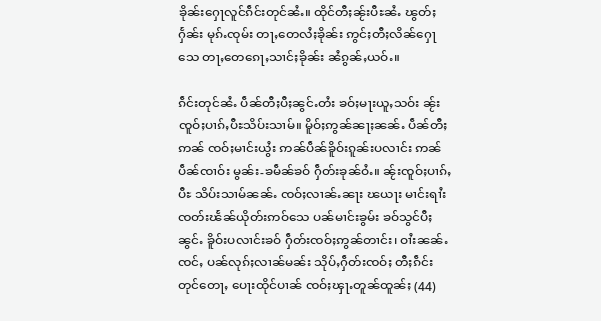ၶိုၼ်းႁေႃလူင်ၵဵင်းတုင်ၼႆႉ။ ထိုင်တီႈၼႂ်းပီႊၼႆႉ ၽွတ်ႈႁႅၼ်း မုၵ်ႉၸုမ်း တႃႇတေလႆႈၶိုၼ်း ဢွင်ႈတီႈလိၼ်ႁေႃသေ တႃႇတေၵေႃႇသၢင်ႈၶိုၼ်း ၼႆၵွၼ်ႇယဝ်ႉ။

ၵဵင်းတုင်ၼႆႉ ပဵၼ်တီႈပီႈၼွင်ႉတႆး ၶဝ်ႈမႃးယူႇသဝ်း ၼႂ်းၸူဝ်ႈပၢၵ်ႇပီႊသိပ်းသၢမ်။ မိူဝ်ႈဢွၼ်ၼႃႈၼၼ်ႉ ပဵၼ်တီႈဢၼ် ၸဝ်ႈမၢင်းယွႆး ဢၼ်ပဵၼ်ၶိူဝ်းၵူၼ်းပလၢင်း ဢၼ်ပဵၼ်ၸၢဝ်း မွၼ်း-ၶမဵၼ်ၶဝ် ႁဵတ်းၶုၼ်ဝႆႉ။ ၼႂ်းၸူဝ်ႈပၢၵ်ႇပီႊ သိပ်းသၢမ်ၼၼ်ႉ ၸဝ်ႈလၢၼ်ႉၼႃး ၽယႃး မၢင်းရၢႆး ၸတ်းၽႅၼ်ယိုတ်းဢဝ်သေ ပၼ်မၢင်းၶွမ်း ၶဝ်သွင်ပီႈၼွင်ႉ ၶိူဝ်းပလၢင်းၶဝ် ႁဵတ်းၸဝ်ႈဢွၼ်တၢင်း၊ ဝၢႆးၼၼ်ႉၸင်ႇ ပၼ်လုၵ်ႈလၢၼ်မၼ်း သိုပ်ႇႁဵတ်းၸဝ်ႈ တီႈၵဵင်းတုင်တေႃႇ ပေႃးထိုင်ပၢၼ် ၸဝ်ႈၾႃႉတူၼ်ထူၼ်ႈ (44)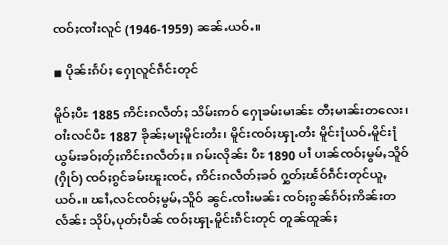ၸဝ်ႈၸၢႆးလူင် (1946-1959) ၼၼ်ႉယဝ်ႉ။

◾ ပိုၼ်းၵႅပ်ႈ ႁေႃလူင်ၵဵင်းတုင်

မိူဝ်ႈပီႊ 1885 ဢိင်းၵလဵတ်ႈ သိမ်းဢဝ် ႁေႃၶမ်းမၢၼ်ႊ တီႈမၢၼ်းတလေး၊ ဝၢႆးလင်ပီႊ 1887 ၶိုၼ်ႈမႃးမိူင်းတႆး၊ မိူင်းၸဝ်ႈၾႃႉတႆး မိူင်း႞ယဝ်ႉမိူင်း႞ ယွမ်းၶဝ်ႈတႂ်ႈဢိင်းၵလဵတ်ႈ။ ၵမ်းလိုၼ်း ပီႊ 1890 ပၢႆ ပၢၼ်ၸဝ်ႈမွမ်ႇသိူဝ် (ႁိုဝ်) ၸဝ်ႈၵွင်ၶမ်းၽူးၸင်ႇ ဢိင်းၵလဵတ်ႈၶဝ် ႁွတ်ႈၽႅဝ်ၵဵင်းတုင်ယူႇယဝ်ႉ။ ၽၢႆႇလင်ၸဝ်ႈမွမ်ႇသိူဝ် ၼွင်ႉၸၢႆးမၼ်း ၸဝ်ႈၵွၼ်ၵႅဝ်ႈဢိၼ်းတလႅၼ်း သိုပ်ႇပုတ်ႈပဵၼ် ၸဝ်ႈၾႃႉမိူင်းၵဵင်းတုင် တူၼ်ထူၼ်ႈ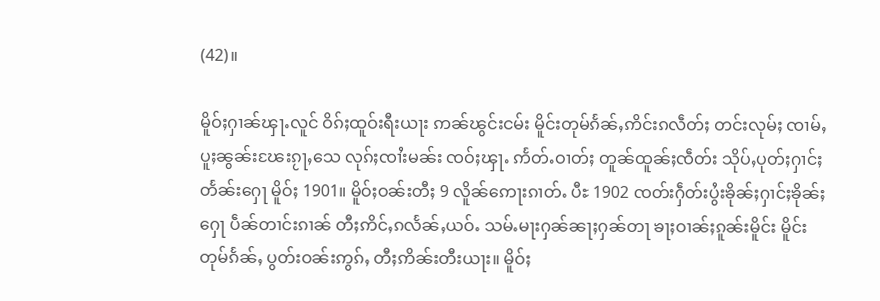(42)။

မိူဝ်ႈႁၢၼ်ၾႃႉလူင် ဝိၵ်ႈထူဝ်းရီးယႃး ဢၼ်ၽွင်းငမ်း မိူင်းတုမ်ၵႅၼ်ႇဢိင်းၵလဵတ်ႈ တင်းလုမ်ႈ ၸၢမ်ႇပူႈၼွၼ်းၽႄးၵႂႃႇသေ လုၵ်ႈၸၢႆးမၼ်း ၸဝ်ႈၾႃႉ ဢႅတ်ႉဝၢတ်ႈ တူၼ်ထူၼ်ႈၸဵတ်း သိုပ်ႇပုတ်ႈႁၢင်ႈတႅၼ်းႁေႃ မိူဝ်ႈ 1901။ မိူဝ်ႈဝၼ်းတီႈ 9 လိူၼ်ဢေႃးၵၢတ်ႉ ပီႊ 1902 ၸတ်းႁဵတ်းပွႆးၶိုၼ်ႈႁၢင်ႈၶိုၼ်ႈႁေႃ ပဵၼ်တၢင်းၵၢၼ် တီႈဢိင်ႇၵလႅၼ်ႇယဝ်ႉ သမ်ႉမႃးႁၼ်ၼႃႈႁၼ်တႃ ၶႃႈဝၢၼ်ႈၵူၼ်းမိူင်း မိူင်းတုမ်ၵႅၼ်ႇ ပွတ်းဝၼ်းဢွၵ်ႇ တီႈဢိၼ်းတီးယႃး။ မိူဝ်ႈ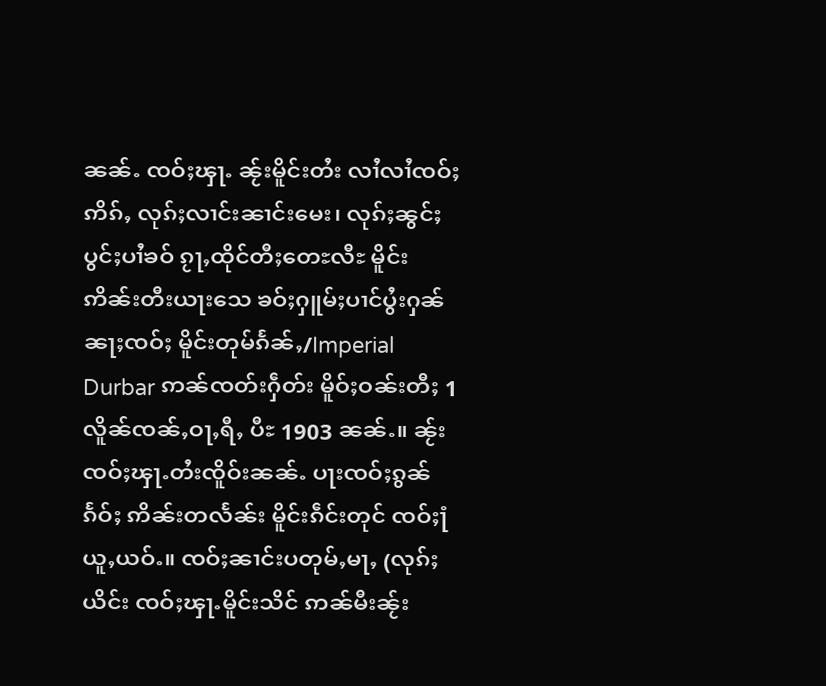ၼၼ်ႉ ၸဝ်ႈၾႃႉ ၼႂ်းမိူင်းတႆး လၢႆလၢႆၸဝ်ႈဢိၵ်ႇ လုၵ်ႈလၢင်းၼၢင်းမေး၊ လုၵ်ႈၼွင်ႈပွင်ႈပၢႆၶဝ် ၵႂႃႇထိုင်တီႈတေႊလီႊ မိူင်းဢိၼ်းတီးယႃးသေ ၶဝ်ႈႁူမ်ႈပၢင်ပွႆးႁၼ်ၼႃႈၸဝ်ႈ မိူင်းတုမ်ၵႅၼ်ႇ/Imperial Durbar ဢၼ်ၸတ်းႁဵတ်း မိူဝ်ႈဝၼ်းတီႈ 1 လိူၼ်ၸၼ်ႇဝႃႇရီႇ ပီႊ 1903 ၼၼ်ႉ။ ၼႂ်းၸဝ်ႈၾႃႉတႆးၸိူဝ်းၼၼ်ႉ ပႃးၸဝ်ႈၵွၼ်ၵႅဝ်ႈ ဢိၼ်းတလႅၼ်း မိူင်းၵဵင်းတုင် ၸဝ်ႈ႞ယူႇယဝ်ႉ။ ၸဝ်ႈၼၢင်းပတုမ်ႇမႃႇ (လုၵ်ႈယိင်း ၸဝ်ႈၾႃႉမိူင်းသိင် ဢၼ်မီးၼႂ်း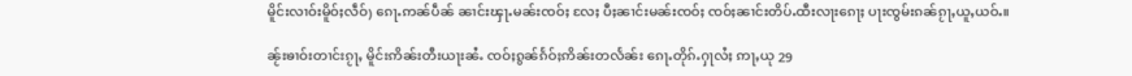မိူင်းလၢဝ်းမိူဝ်ႈလဵဝ်) ၵေႃႉဢၼ်ပဵၼ် ၼၢင်းၾႃႉမၼ်းၸဝ်ႈ လႄႈ ပီႈၼၢင်းမၼ်းၸဝ်ႈ ၸဝ်ႈၼၢင်းတိပ်ႉထီးလႃးၵေႃႈ ပႃးၸွမ်းၵၼ်ၵႂႃႇယူႇယဝ်ႉ။

ၼႂ်းၶၢဝ်းတၢင်းၵႂႃႇ မိူင်းဢိၼ်းတီးယႃးၼႆႉ ၸဝ်ႈၵွၼ်ၵႅဝ်ႈဢိၼ်းတလႅၼ်း ၵေႃႉတိုၵ်ႉႁႃလႆႈ ဢႃႇယု 29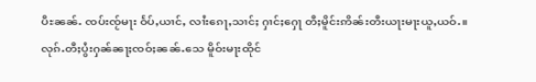ပီႊၼၼ်ႉ ၸပ်းၸႂ်မႃး ဝႅပ်ႇယၢင်ႇ လၢႆးၵေႃႇသၢင်ႈ ႁၢင်ႈႁေႃ တီႈမိူင်းဢိၼ်းတီးယႃးမႃးယူႇယဝ်ႉ။ လုၵ်ႉတီႈပွႆးႁၼ်ၼႃႈၸဝ်ႈၼၼ်ႉသေ မိူဝ်းမႃးထိုင်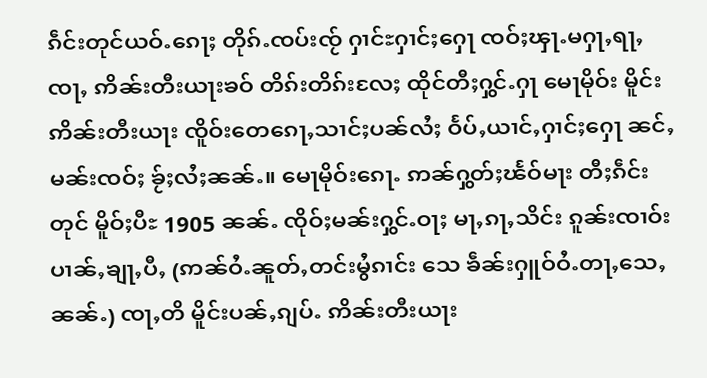ၵဵင်းတုင်ယဝ်ႉၵေႃႈ တိုၵ်ႉၸပ်းၸႂ် ႁၢင်ႊႁၢင်ႈႁေႃ ၸဝ်ႈၾႃႉမႁႃႇရႃႇ ၸႃႇ ဢိၼ်းတီးယႃးၶဝ် တိၵ်းတိၵ်းလႄႈ ထိုင်တီႈႁွင်ႉႁႃ မေႃမိုဝ်း မိူင်းဢိၼ်းတီးယႃး ၸိူဝ်းတေၵေႃႇသၢင်ႈပၼ်လႆႈ ဝႅပ်ႇယၢင်ႇႁၢင်ႈႁေႃ ၼင်ႇမၼ်းၸဝ်ႈ ၶႂ်ႈလႆႈၼၼ်ႉ။ မေႃမိုဝ်းၵေႃႉ ဢၼ်ႁွတ်ႈၽႅဝ်မႃး တီႈၵဵင်းတုင် မိူဝ်ႈပီႊ 1905 ၼၼ်ႉ ၸိုဝ်ႈမၼ်းႁွင်ႉဝႃႈ မႃႇၵႃႇသိင်း ၵူၼ်းၸၢဝ်းပၢၼ်ႇၶျႃႇပီႇ (ဢၼ်ဝႆႉၼူတ်ႇတင်းမွႆၵၢင်း သေ ၶဵၼ်းႁူဝ်ဝႆႉတႃႇသေႇၼၼ်ႉ) ၸႃႇတိ မိူင်းပၼ်ႇၵျပ်ႉ ဢိၼ်းတီးယႃး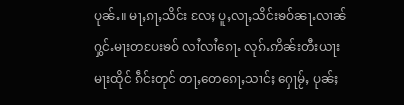ပုၼ်ႉ။ မႃႇၵႃႇသိင်း လႄႈ ပူႇလႃႇသိင်းၶဝ်ၼႃႉလၢၼ် ႁွင်ႉမႃးတပႄးၶဝ် လၢႆလၢႆၵေႃႉ လုၵ်ႉဢိၼ်းတီးယႃး မႃးထိုင် ၵဵင်းတုင် တႃႇတေၵေႃႇသၢင်ႈ ႁေႃမႂ်ႇ ပုၼ်ႈ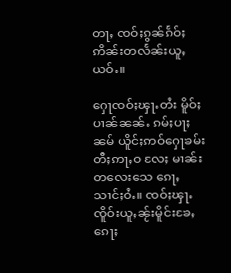တႃႇ ၸဝ်ႈၵွၼ်ၵႅဝ်ႈဢိၼ်းတလႅၼ်းယူႇယဝ်ႉ။

ႁေႃၸဝ်ႈၾႃႉတႆး မိူဝ်ႈပၢၼ်ၼၼ်ႉ ၵမ်ႈပႃႈၼမ် ယိူင်ႈဢဝ်ႁေႃၶမ်း တီႈဢႃႇဝ လႄႈ မၢၼ်းတလေးသေ ၵေႃႇသၢင်ႈဝႆႉ။ ၸဝ်ႈၾႃႉ ၸိူဝ်းယူႇၼႂ်းမိူင်းၶႄႇၵေႃႈ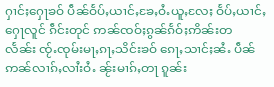ႁၢင်ႈႁေႃၶဝ် ပဵၼ်ဝႅပ်ႇယၢင်ႇၶႄႇဝႆႉယူႇလႄႈ ဝႅပ်ႇယၢင်ႇႁေႃလူင် ၵဵင်းတုင် ဢၼ်ၸဝ်ႈၵွၼ်ၵႅဝ်ႈဢိၼ်းတလႅၼ်း ၸႂ်ႉၸုမ်းမႃႇၵႃႇသိင်းၶဝ် ၵေႃႇသၢင်ႈၼႆႉ ပဵၼ်ဢၼ်လၢၵ်ႇလၢႆးဝႆႉ ၼႂ်းမၢၵ်ႇတႃ ၵူၼ်း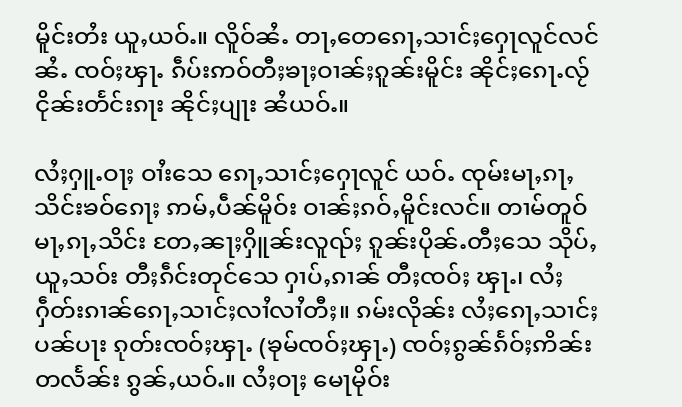မိူင်းတႆး ယူႇယဝ်ႉ။ လိူဝ်ၼႆႉ တႃႇတေၵေႃႇသၢင်ႈႁေႃလူင်လင်ၼႆႉ ၸဝ်ႈၾႃႉ ၵဵပ်းဢဝ်တီႈၶႃႈဝၢၼ်ႈၵူၼ်းမိူင်း ၼိုင်ႈၵေႃႉလႂ် ငိုၼ်းတႅင်းၵႃး ၼိုင်ႈပျႃး ၼႆယဝ်ႉ။

လႆႈႁူႉဝႃႈ ဝၢႆးသေ ၵေႃႇသၢင်ႈႁေႃလူင် ယဝ်ႉ ၸုမ်းမႃႇၵႃႇသိင်းၶဝ်ၵေႃႈ ဢမ်ႇပဵၼ်မိူဝ်း ဝၢၼ်ႈၵဝ်ႇမိူင်းလင်။ တၢမ်တူဝ် မႃႇၵႃႇသိင်း တႄႇၼႃႈႁိူၼ်းလူၺ်ႈ ၵူၼ်းပိုၼ်ႉတီႈသေ သိုပ်ႇယူႇသဝ်း တီႈၵဵင်းတုင်သေ ႁၢပ်ႇၵၢၼ် တီႈၸဝ်ႈ ၾႃႉ၊ လႆႈႁဵတ်းၵၢၼ်ၵေႃႇသၢင်ႈလၢႆလၢႆတီႈ။ ၵမ်းလိုၼ်း လႆႈၵေႃႇသၢင်ႈပၼ်ပႃး ၵုတ်းၸဝ်ႈၾႃႉ (ၶုမ်ၸဝ်ႈၾႃႉ) ၸဝ်ႈၵွၼ်ၵႅဝ်ႈဢိၼ်းတလႅၼ်း ၵွၼ်ႇယဝ်ႉ။ လႆႈဝႃႈ မေႃမိုဝ်း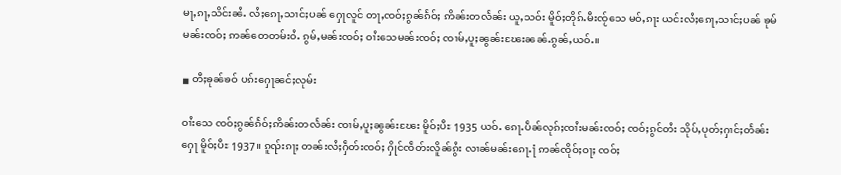မႃႇၵႃႇသိင်းၼႆႉ လႆႈၵေႃႇသၢင်ႈပၼ် ႁေႃလူင် တႃႇၸဝ်ႈၵွၼ်ၵႅဝ်ႈ ဢိၼ်းတလႅၼ်း ယူႇသဝ်း မိူဝ်ႈတိုၵ်ႉမီးၸႂ်သေ မဝ်ႇၵႃး ယင်းလႆႈၵေႃႇသၢင်ႈပၼ် ၶုမ်မၼ်းၸဝ်ႈ ဢၼ်တေတမ်းဝႆႉ ၵွမ်ႇမၼ်းၸဝ်ႈ ဝၢႆးသေမၼ်းၸဝ်ႈ ၸၢမ်ႇပူႈၼွၼ်းၽႄးၼၼ်ႉၵွၼ်ႇယဝ်ႉ။

◾ တီႈၶုၼ်ၶဝ် ပၵ်းႁေႃၼင်ႈလုမ်း

ဝၢႆးသေ ၸဝ်ႈၵွၼ်ၵႅဝ်ႈဢိၼ်းတလႅၼ်း ၸၢမ်ႇပူႈၼွၼ်းၽႄး မိူဝ်ႈပီႊ 1935 ယဝ်ႉ ၵေႃႉပဵၼ်လုၵ်ႈၸၢႆးမၼ်းၸဝ်ႈ ၸဝ်ႈၵွင်တႆး သိုပ်ႇပုတ်ႈႁၢင်ႈတႅၼ်းႁေႃ မိူဝ်ႈပီႊ 1937။ ၵူၺ်းၵႃႈ တၼ်းလႆႈႁဵတ်းၸဝ်ႈ ႁိုင်ၸဵတ်းလိူၼ်ၵွႆး လၢၼ်မၼ်းၵေႃႉ႞ ဢၼ်ၸိုဝ်ႈဝႃႈ ၸဝ်ႈ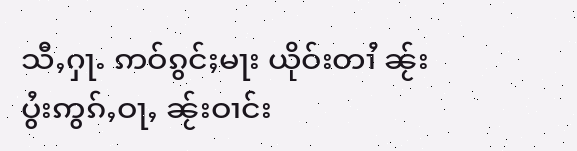သီႇႁႃႉ ဢဝ်ၵွင်ႈမႃး ယိုဝ်းတၢႆ ၼႂ်းပွႆးဢွၵ်ႇဝႃႇ ၼႂ်းဝၢင်း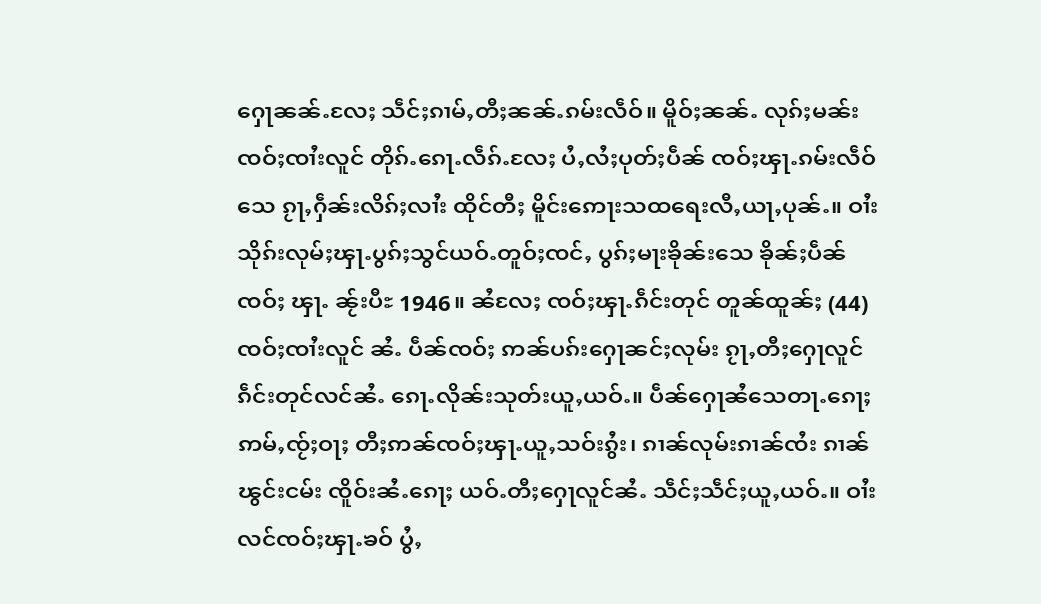ႁေႃၼၼ်ႉလႄႈ သဵင်ႈၵၢမ်ႇတီႈၼၼ်ႉၵမ်းလဵဝ်။ မိူဝ်ႈၼၼ်ႉ လုၵ်ႈမၼ်း ၸဝ်ႈၸၢႆးလူင် တိုၵ်ႉၵေႃႉလဵၵ်ႉလႄႈ ပႆႇလႆႈပုတ်ႈပဵၼ် ၸဝ်ႈၾႃႉၵမ်းလဵဝ်သေ ၵႂႃႇႁဵၼ်းလိၵ်ႈလၢႆး ထိုင်တီႈ မိူင်းဢေႃးသထရေးလီႇယႃႇပုၼ်ႉ။ ဝၢႆးသိုၵ်းလုမ်ႈၾႃႉပွၵ်ႈသွင်ယဝ်ႉတူဝ်ႈၸင်ႇ ပွၵ်ႈမႃးၶိုၼ်းသေ ၶိုၼ်ႈပဵၼ်ၸဝ်ႈ ၾႃႉ ၼႂ်းပီႊ 1946။ ၼႆလႄႈ ၸဝ်ႈၾႃႉၵဵင်းတုင် တူၼ်ထူၼ်ႈ (44) ၸဝ်ႈၸၢႆးလူင် ၼႆႉ ပဵၼ်ၸဝ်ႈ ဢၼ်ပၵ်းႁေႃၼင်ႈလုမ်း ၵႂႃႇတီႈႁေႃလူင်ၵဵင်းတုင်လင်ၼႆႉ ၵေႃႉလိုၼ်းသုတ်းယူႇယဝ်ႉ။ ပဵၼ်ႁေႃၼႆသေတႃႉၵေႃႈ ဢမ်ႇၸႂ်ႈဝႃႈ တီႈဢၼ်ၸဝ်ႈၾႃႉယူႇသဝ်းၵွႆး၊ ၵၢၼ်လုမ်းၵၢၼ်ၸႆး ၵၢၼ်ၽွင်းငမ်း ၸိူဝ်းၼႆႉၵေႃႈ ယဝ်ႉတီႈႁေႃလူင်ၼႆႉ သဵင်ႈသဵင်ႈယူႇယဝ်ႉ။ ဝၢႆးလင်ၸဝ်ႈၾႃႉၶဝ် ပွႆႇ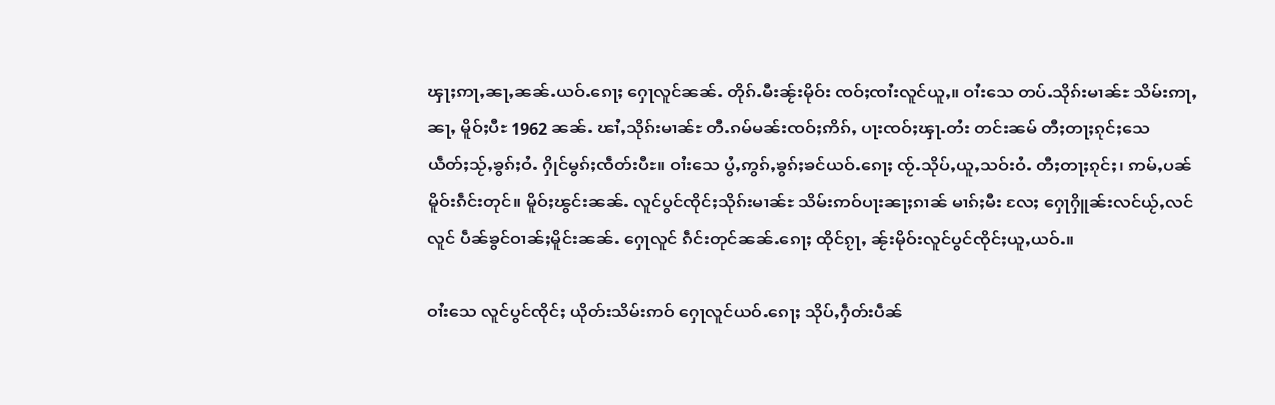ၾႃႈဢႃႇၼႃႇၼၼ်ႉယဝ်ႉၵေႃႈ ႁေႃလူင်ၼၼ်ႉ တိုၵ်ႉမီးၼႂ်းမိုဝ်း ၸဝ်ႈၸၢႆးလူင်ယူႇ။ ဝၢႆးသေ တပ်ႉသိုၵ်းမၢၼ်ႊ သိမ်းဢႃႇၼႃႇ မိူဝ်ႈပီႊ 1962 ၼၼ်ႉ ၽၢႆႇသိုၵ်းမၢၼ်ႊ တီႉၵမ်မၼ်းၸဝ်ႈဢိၵ်ႇ ပႃးၸဝ်ႈၾႃႉတႆး တင်းၼမ် တီႈတႃႈၵုင်ႈသေ ယဵတ်ႈသႂ်ႇၶွၵ်ႈဝႆႉ ႁိုင်မွၵ်ႈၸဵတ်းပီႊ။ ဝၢႆးသေ ပွႆႇဢွၵ်ႇၶွၵ်ႈၶင်ယဝ်ႉၵေႃႈ ၸႂ်ႉသိုပ်ႇယူႇသဝ်းဝႆႉ တီႈတႃႈၵုင်ႈ၊ ဢမ်ႇပၼ်မိူဝ်းၵဵင်းတုင်။ မိူဝ်ႈၽွင်းၼၼ်ႉ လူင်ပွင်ၸိုင်ႈသိုၵ်းမၢၼ်ႊ သိမ်းဢဝ်ပႃးၼႃႈၵၢၼ် မၢၵ်ႈမီး လႄႈ ႁေႃႁိူၼ်းလင်ယႂ်ႇလင်လူင် ပဵၼ်ၶွင်ဝၢၼ်ႈမိူင်းၼၼ်ႉ ႁေႃလူင် ၵဵင်းတုင်ၼၼ်ႉၵေႃႈ ထိုင်ၵႂႃႇ ၼႂ်းမိုဝ်းလူင်ပွင်ၸိုင်ႈယူႇယဝ်ႉ။

ဝၢႆးသေ လူင်ပွင်ၸိုင်ႈ ယိုတ်းသိမ်းဢဝ် ႁေႃလူင်ယဝ်ႉၵေႃႈ သိုပ်ႇႁဵတ်းပဵၼ်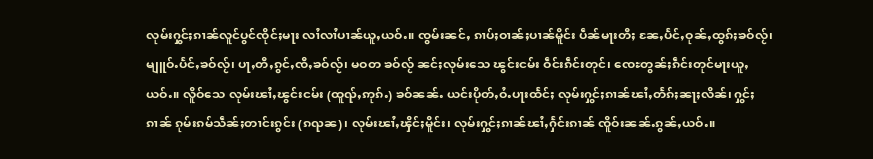လုမ်းႁွင်ႈၵၢၼ်လူင်ပွင်ၸိုင်ႈမႃး လၢႆလၢႆပၢၼ်ယူႇယဝ်ႉ။ ၸွမ်းၼင်ႇ ၵၢပ်ႈဝၢၼ်ႈပၢၼ်မိူင်း ပဵၼ်မႃးတီႈ ၼႄႇပႅင်ႇဝုၼ်ႇထွၵ်ႈၶဝ်လႂ်၊ မျူဝ်ႉပႅင်ႇၶဝ်လႂ်၊ ပႃႇတီႇၵွင်ႇၸီႇၶဝ်လႂ်၊ မဝတ ၶဝ်လႂ် ၼင်ႈလုမ်းသေ ၽွင်းငမ်း ဝဵင်းၵဵင်းတုင်၊ ၸေႊတွၼ်ႈၵဵင်းတုင်မႃးယူႇယဝ်ႉ။ လိူဝ်သေ လုမ်းၽၢႆႇၽွင်းငမ်း (ထူၺ်ႇဢုၵ်ႉ) ၶဝ်ၼၼ်ႉ ယင်းပိုတ်ႇဝႆႉပႃးထႅင်ႈ လုမ်းႁွင်ႈၵၢၼ်ၽၢႆႇတႅၵ်ႈၼႃႈလိၼ်၊ ႁွင်ႈၵၢၼ် ၵုမ်းၵမ်သဵၼ်ႈတၢင်းၵွင်း (ၵၺၼ)၊ လုမ်းၽၢႆႇၾိင်ႈမိူင်း၊ လုမ်းႁွင်ႈၵၢၼ်ၽၢႆႇႁႅင်းၵၢၼ် ၸိူဝ်းၼၼ်ႉၵွၼ်ႇယဝ်ႉ။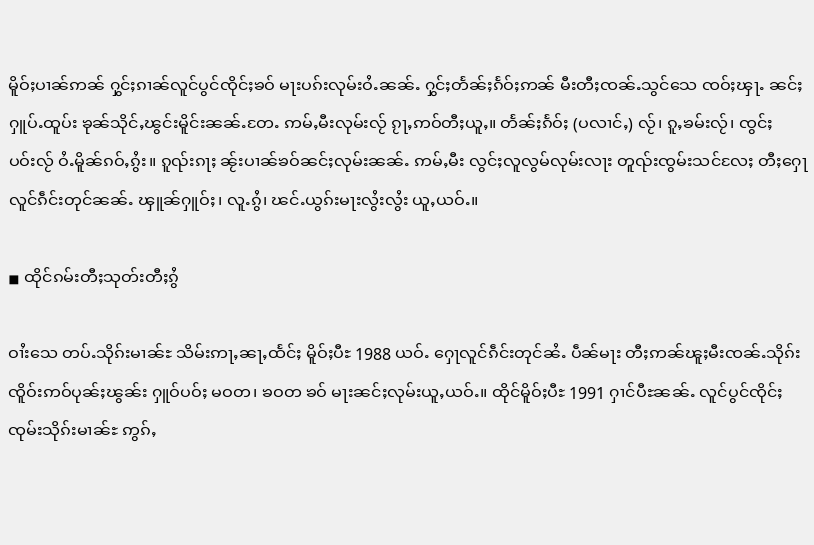မိူဝ်ႈပၢၼ်ဢၼ် ႁွင်ႈၵၢၼ်လူင်ပွင်ၸိုင်ႈၶဝ် မႃးပၵ်းလုမ်းဝႆႉၼၼ်ႉ ႁွင်ႈတႅၼ်ႈၵႅဝ်ႈဢၼ် မီးတီႈၸၼ်ႉသွင်သေ ၸဝ်ႈၾႃႉ ၼင်ႈႁူပ်ႉထူပ်း ၶုၼ်သိုင်ႇၽွင်းမိူင်းၼၼ်ႉတႄႉ ဢမ်ႇမီးလုမ်းလႂ် ၵႂႃႇဢဝ်တီႈယူႇ။ တႅၼ်ႈၵႅဝ်ႈ (ပလၢင်ႇ) လႂ်၊ ၵူႇၶမ်းလႂ်၊ ၸွင်ႈပဝ်းလႂ် ဝႆႉမိူၼ်ၵဝ်ႇၵွႆး။ ၵူၺ်းၵႃႈ ၼႂ်းပၢၼ်ၶဝ်ၼင်ႈလုမ်းၼၼ်ႉ ဢမ်ႇမီး လွင်ႈလူလွမ်လုမ်းလႃး တူၺ်းၸွမ်းသင်လႄႈ တီႈႁေႃလူင်ၵဵင်းတုင်ၼၼ်ႉ ၾူၼ်ႁူဝ်ႈ၊ လူႉၵွႆ၊ ၽင်ႉယွၵ်းမႃးလွႆးလွႆး ယူႇယဝ်ႉ။

◾ ထိုင်ၵမ်းတီႈသုတ်းတီႈၵွႆ

ဝၢႆးသေ တပ်ႉသိုၵ်းမၢၼ်ႊ သိမ်းဢႃႇၼႃႇထႅင်ႈ မိူဝ်ႈပီႊ 1988 ယဝ်ႉ ႁေႃလူင်ၵဵင်းတုင်ၼႆႉ ပဵၼ်မႃး တီႈဢၼ်ၽူႈမီးၸၼ်ႉသိုၵ်း ၸိူဝ်းဢဝ်ပုၼ်ႈၽွၼ်း ႁူဝ်ပဝ်ႈ မဝတ၊ ၶဝတ ၶဝ် မႃးၼင်ႈလုမ်းယူႇယဝ်ႉ။ ထိုင်မိူဝ်ႈပီႊ 1991 ႁၢင်ပီႊၼၼ်ႉ လူင်ပွင်ၸိုင်ႈ ၸုမ်းသိုၵ်းမၢၼ်ႊ ဢွၵ်ႇ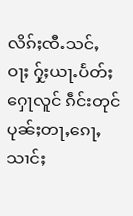လိၵ်ႈၸီႉသင်ႇဝႃႈ ႁႂ်ႈယႃႉပႅတ်ႈ ႁေႃလူင် ၵဵင်းတုင် ပုၼ်ႈတႃႇၵေႃႇသၢင်ႈ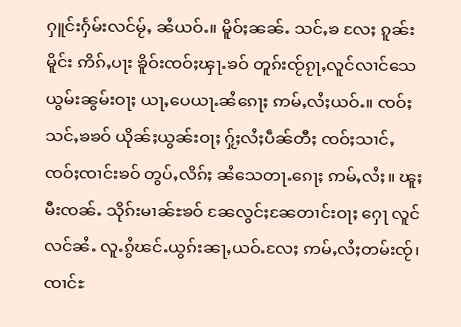ႁူင်းႁႅမ်းလင်မႂ်ႇ ၼႆယဝ်ႉ။ မိူဝ်ႈၼၼ်ႉ သင်ႇၶ လႄႈ ၵူၼ်းမိူင်း ဢိၵ်ႇပႃး ၶိူဝ်းၸဝ်ႈၾႃႉၶဝ် တူၵ်းၸႂ်ၵႂႃႇလူင်လၢင်သေ ယွမ်းၼွမ်းဝႃႈ ယႃႇပေယႃႉၼႆၵေႃႈ ဢမ်ႇလႆႈယဝ်ႉ။ ၸဝ်ႈသင်ႇၶၶဝ် ယိုၼ်ႈယွၼ်းဝႃႈ ႁႂ်ႈလႆႈပဵၼ်တီႈ ၸဝ်ႈသၢင်ႇၸဝ်ႈၸၢင်းၶဝ် တွပ်ႇလိၵ်ႈ ၼႆသေတႃႉၵေႃႈ ဢမ်ႇလႆႈ။ ၽူႈမီးၸၼ်ႉ သိုၵ်းမၢၼ်ႊၶဝ် ၼႄလွင်ႈၼႄတၢင်းဝႃႈ ႁေႃ လူင်လင်ၼႆႉ လူႉၵွႆၽင်ႉယွၵ်းၼႃႇယဝ်ႉလႄႈ ဢမ်ႇလႆႈတမ်းၸႂ်၊ ၸၢင်ႊ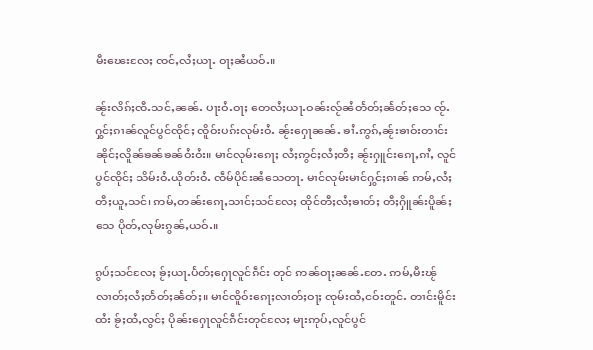မီးၽေးလႄႈ ၸင်ႇလႆႈယႃႉ ဝႃႈၼႆယဝ်ႉ။

ၼႂ်းလိၵ်ႈၸီႉသင်ႇၼၼ်ႉ ပႃးဝႆႉဝႃႈ တေလႆႈယႃႉဝၼ်းလႂ်ၼႆတႅတ်ႈၼႅတ်ႈသေ ၸႂ်ႉႁွင်ႈၵၢၼ်လူင်ပွင်ၸိုင်ႈ ၸိူဝ်းပၵ်းလုမ်းဝႆႉ ၼႂ်းႁေႃၼၼ်ႉ ၶၢႆႉဢွၵ်ႇၼႂ်းၶၢဝ်းတၢင်းၼိုင်ႈလိူၼ်ၶၼ်ၶၼ်ဝႆးဝႆး။ မၢင်လုမ်းၵေႃႈ လႆႈဢွင်ႈလႆႈတီႈ ၼႂ်းႁူင်းၵေႃႇၵၢႆႇ လူင်ပွင်ၸိုင်ႈ သိမ်းဝႆႉယိုတ်းဝႆႉ ၸဵမ်ပိုင်းၼႆသေတႃႉ မၢင်လုမ်းမၢင်ႁွင်ႈၵၢၼ် ဢမ်ႇလႆႈတီႈယူႇသင်၊ ဢမ်ႇတၼ်းၵေႃႇသၢင်ႈသင်လႄႈ ထိုင်တီႈလႆႈၶၢတ်ႈ တီႈႁိူၼ်းပိူၼ်ႈသေ ပိုတ်ႇလုမ်းၵွၼ်ႇယဝ်ႉ။

ၵွပ်ႈသင်လႄႈ ၶႂ်ႈယႃႉပႅတ်ႈႁေႃလူင်ၵဵင်း တုင် ဢၼ်ဝႃႈၼၼ်ႉတႄႉ ဢမ်ႇမီးၽႂ်လၢတ်ႈလႆႈတႅတ်ႈၼႅတ်ႈ။ မၢင်ၸိူဝ်းၵေႃႈလၢတ်ႈဝႃႈ ၸုမ်းထႆႇငဝ်းတူင်ႉ တၢင်းမိူင်းထႆး ၶႂ်ႈထႆႇလွင်ႈ ပိုၼ်းႁေႃလူင်ၵဵင်းတုင်လႄႈ မႃးဢုပ်ႇလူင်ပွင်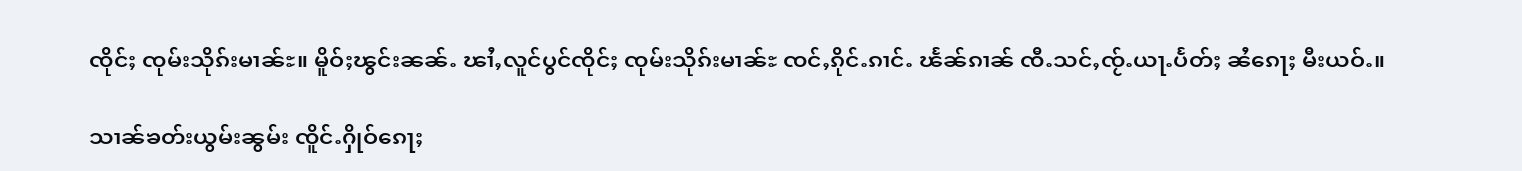ၸိုင်ႈ ၸုမ်းသိုၵ်းမၢၼ်ႊ။ မိူဝ်ႈၽွင်းၼၼ်ႉ ၽၢႆႇလူင်ပွင်ၸိုင်ႈ ၸုမ်းသိုၵ်းမၢၼ်ႊ ၸင်ႇၵိုင်ႉၵၢင်ႉ ၽႅၼ်ၵၢၼ် ၸီႉသင်ႇၸႂ်ႉယႃႉပႅတ်ႈ ၼႆၵေႃႈ မီးယဝ်ႉ။

သၢၼ်ၶတ်းယွမ်းၼွမ်း ၸိူင်ႉႁိုဝ်ၵေႃႈ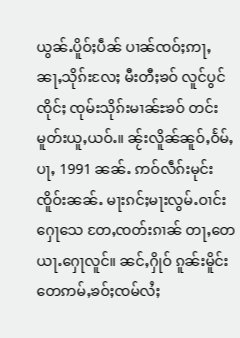ယွၼ်ႉပိူဝ်ႈပဵၼ် ပၢၼ်ၸဝ်ႈဢႃႇၼႃႇသိုၵ်းလႄႈ မီးတီႈၶဝ် လူင်ပွင်ၸိုင်ႈ ၸုမ်းသိုၵ်းမၢၼ်ႊၶဝ် တင်းမူတ်းယူႇယဝ်ႉ။ ၼႂ်းလိူၼ်ၼူဝ်ႇဝႅမ်ႇပႃႇ 1991 ၼၼ်ႉ ဢဝ်လဵၵ်းမုင်းၸိူဝ်းၼၼ်ႉ မႃးၵင်ႈမႃးလွမ်ႉဝၢင်းႁေႃသေ တႄႇၸတ်းၵၢၼ် တႃႇတေယႃႉႁေႃလူင်။ ၼင်ႇႁိုဝ် ၵူၼ်းမိူင်းတေဢမ်ႇၶဝ်ႈၸမ်လႆႈ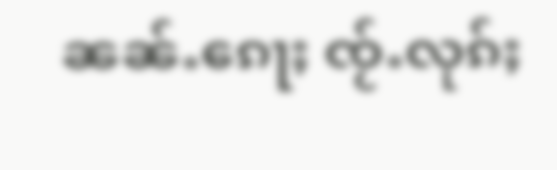ၼၼ်ႉၵေႃႈ ၸႂ်ႉလုၵ်ႈ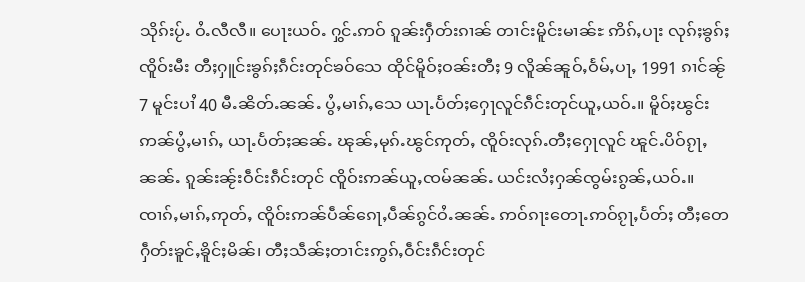သိုၵ်းပႂ်ႉ ဝႆႉလီလီ။ ပေႃးယဝ်ႉ ႁွင်ႉဢဝ် ၵူၼ်းႁဵတ်းၵၢၼ် တၢင်းမိူင်းမၢၼ်ႊ ဢိၵ်ႇပႃး လုၵ်ႈၶွၵ်ႈ ၸိူဝ်းမီး တီႈႁူင်းၶွၵ်ႈၵဵင်းတုင်ၶဝ်သေ ထိုင်မိူဝ်ႈဝၼ်းတီႈ 9 လိူၼ်ၼူဝ်ႇဝႅမ်ႇပႃႇ 1991 ၵၢင်ၼႂ် 7 မူင်းပၢႆ 40 မီႉၼိတ်ႉၼၼ်ႉ ပွႆႇမၢၵ်ႇသေ ယႃႉပႅတ်ႈႁေႃလူင်ၵဵင်းတုင်ယူႇယဝ်ႉ။ မိူဝ်ႈၽွင်းဢၼ်ပွႆႇမၢၵ်ႇ ယႃႉပႅတ်ႈၼၼ်ႉ ၽုၼ်ႇမုၵ်ႉၽွင်ဢုတ်ႇ ၸိူဝ်းလုၵ်ႉတီႈႁေႃလူင် ၽူင်ႉပိဝ်ၵႂႃႇၼၼ်ႉ ၵူၼ်းၼႂ်းဝဵင်းၵဵင်းတုင် ၸိူဝ်းဢၼ်ယူႇၸမ်ၼၼ်ႉ ယင်းလႆႈႁၼ်ၸွမ်းၵွၼ်ႇယဝ်ႉ။ ၸၢၵ်ႇမၢၵ်ႇဢုတ်ႇ ၸိူဝ်းဢၼ်ပဵၼ်ၵေႃႇပဵၼ်ၵွင်ဝႆႉၼၼ်ႉ ဢဝ်ၵႃးတေႃႉဢဝ်ၵႂႃႇပႅတ်ႈ တီႈတေႁဵတ်းၶူင်ႇၶိူင်ႈမိၼ်၊ တီႈသဵၼ်ႈတၢင်းဢွၵ်ႇဝဵင်းၵဵင်းတုင်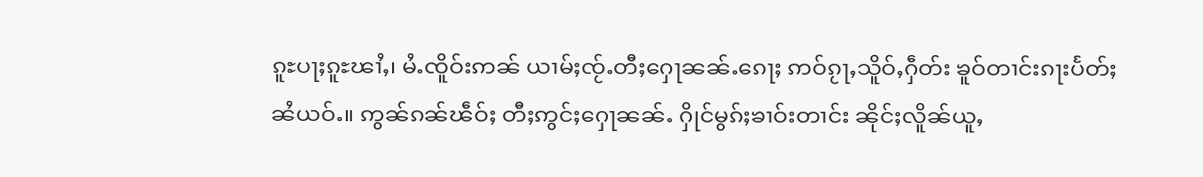ၵူႊပႃႈၵူႊၽၢႆႇ၊ မႆႉၸိူဝ်းဢၼ် ယၢမ်ႈၸႂ်ႉတီႈႁေႃၼၼ်ႉၵေႃႈ ဢဝ်ၵႂႃႇသိူဝ်ႇႁဵတ်း ၶူဝ်တၢင်းၵႃးပႅတ်ႈ ၼႆယဝ်ႉ။ ဢွၼ်ၵၼ်ၽဵဝ်ႈ တီႈဢွင်ႈႁေႃၼၼ်ႉ ႁိုင်မွၵ်ႈၶၢဝ်းတၢင်း ၼိုင်ႈလိူၼ်ယူႇ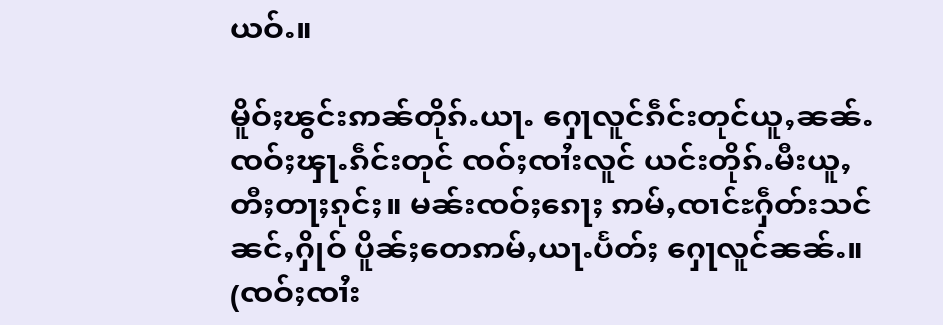ယဝ်ႉ။

မိူဝ်ႈၽွင်းဢၼ်တိုၵ်ႉယႃႉ ႁေႃလူင်ၵဵင်းတုင်ယူႇၼၼ်ႉ ၸဝ်ႈၾႃႉၵဵင်းတုင် ၸဝ်ႈၸၢႆးလူင် ယင်းတိုၵ်ႉမီးယူႇတီႈတႃႈၵုင်ႈ။ မၼ်းၸဝ်ႈၵေႃႈ ဢမ်ႇၸၢင်ႊႁဵတ်းသင် ၼင်ႇႁိုဝ် ပိူၼ်ႈတေဢမ်ႇယႃႉပႅတ်ႈ ႁေႃလူင်ၼၼ်ႉ။ (ၸဝ်ႈၸၢႆး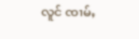လူင် ၸၢမ်ႇ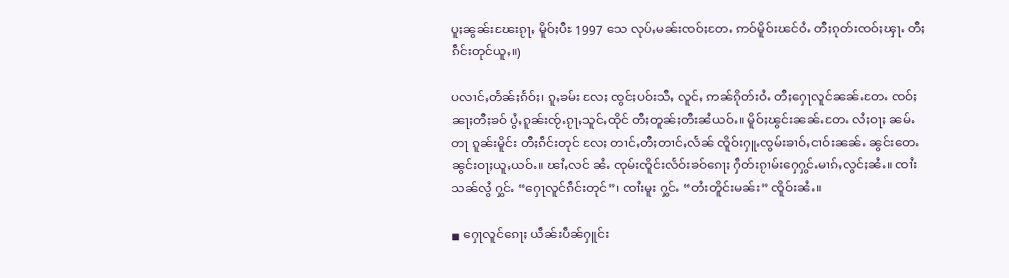ပူႈၼွၼ်းၽႄးၵႂႃႇ မိူဝ်ႈပီႊ 1997 သေ လုပ်ႇမၼ်းၸဝ်ႈတႄႉ ဢဝ်မိူဝ်းၽင်ဝႆႉ တီႈၵုတ်းၸဝ်ႈၾႃႉ တီႈၵဵင်းတုင်ယူႇ။)

ပလၢင်ႇတႅၼ်ႈၵႅဝ်ႈ၊ ၵူႇၶမ်း လႄႈ ၸွင်ႈပဝ်းသီႇ လူင်ႇ ဢၼ်ၵိုတ်းဝႆႉ တီႈႁေႃလူင်ၼၼ်ႉတႄႉ ၸဝ်ႈၼႃႈတီႈၶဝ် ပွႆႇၵူၼ်းၸႂ်ႉၵႂႃႇသူင်ႇထိုင် တီႈတူၼ်ႈတီးၼႆယဝ်ႉ။ မိူဝ်ႈၽွင်းၼၼ်ႉတႄႉ လႆႈဝႃႈ ၼမ်ႉတႃ ၵူၼ်းမိူင်း တီႈၵဵင်းတုင် လႄႈ တၢင်ႇတီႈတၢင်ႇလႅၼ် ၸိူဝ်းႁူႉၸွမ်းၶၢဝ်ႇငၢဝ်းၼၼ်ႉ ၼွင်းတေႉၼွင်းဝႃႈယူႇယဝ်ႉ။ ၽၢႆႇလင် ၼႆႉ ၸုမ်းၸိူင်းလႅဝ်းၶဝ်ၵေႃႈ ႁဵတ်းၵႂၢမ်းႁေႁွင်ႉမၢၵ်ႇလွင်ႈၼႆႉ။ ၸၢႆးသၼ်လွႆ ႁွင်ႉ “ႁေႃလူင်ၵဵင်းတုင်”၊ ၸၢႆးမူး ႁွင်ႉ “တႆးတိူင်းမၼ်း” ၸိူဝ်းၼႆႉ။

◾ ႁေႃလူင်ၵေႃႈ ယဵၼ်းပဵၼ်ႁူင်း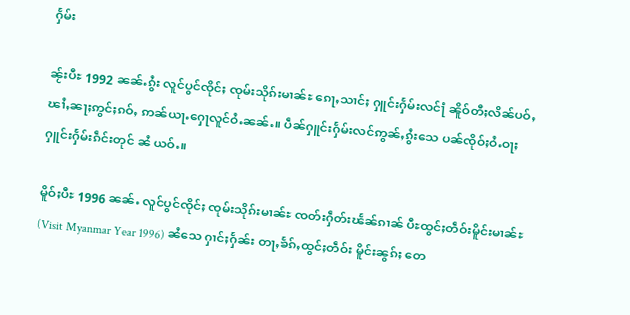ႁႅမ်း

ၼႂ်းပီႊ 1992 ၼၼ်ႉၵွႆး လူင်ပွင်ၸိုင်ႈ ၸုမ်းသိုၵ်းမၢၼ်ႊ ၵေႃႇသၢင်ႈ ႁူင်းႁႅမ်းလင်႞ ၼိူဝ်တီႈလိၼ်ပဝ်ႇ ၽၢႆႇၼႃႈဢွင်ႈၵဝ်ႇ ဢၼ်ယႃႉႁေႃလူင်ဝႆႉၼၼ်ႉ။ ပဵၼ်ႁူင်းႁႅမ်းလင်ဢွၼ်ႇၵွႆးသေ ပၼ်ၸိုဝ်ႈဝႆႉဝႃႈ ႁူင်းႁႅမ်းၵဵင်းတုင် ၼႆ ယဝ်ႉ။

မိူဝ်ႈပီႊ 1996 ၼၼ်ႉ လူင်ပွင်ၸိုင်ႈ ၸုမ်းသိုၵ်းမၢၼ်ႊ ၸတ်းႁဵတ်းၽႅၼ်ၵၢၼ် ပီႊထွင်ႈတဵဝ်းမိူင်းမၢၼ်ႊ (Visit Myanmar Year 1996) ၼႆသေ ႁၢင်ႈႁႅၼ်း တႃႇၶႅၵ်ႇထွင်ႈတဵဝ်း မိူင်းၼွၵ်ႈ တေ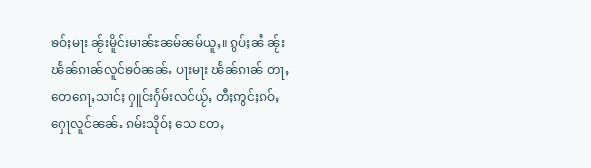ၶဝ်ႈမႃး ၼႂ်းမိူင်းမၢၼ်ႊၼမ်ၼမ်ယူႇ။ ၵွပ်ႈၼႆ ၼႂ်းၽႅၼ်ၵၢၼ်လူင်ၶဝ်ၼၼ်ႉ ပႃးမႃး ၽႅၼ်ၵၢၼ် တႃႇတေၵေႃႇသၢင်ႈ ႁူင်းႁႅမ်းလင်ယႂ်ႇ တီႈဢွင်ႈၵဝ်ႇႁေႃလူင်ၼၼ်ႉ ၵမ်းသိုဝ်ႈ သေ တႄႇ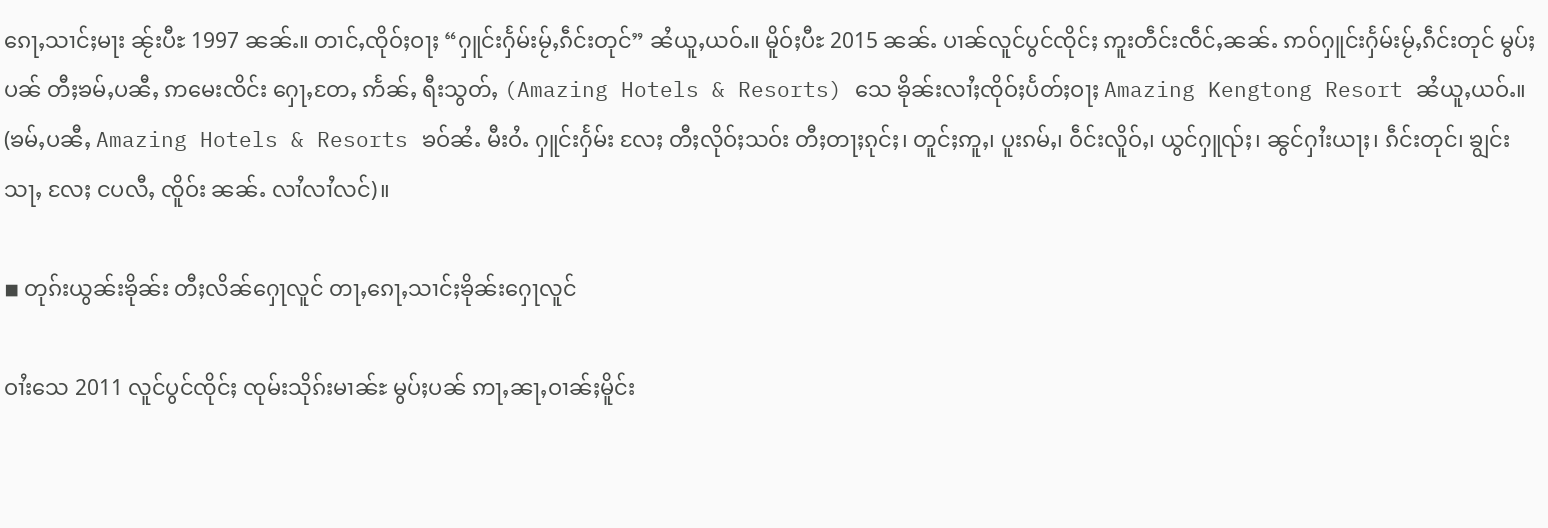ၵေႃႇသၢင်ႈမႃး ၼႂ်းပီႊ 1997 ၼၼ်ႉ။ တၢင်ႇၸိုဝ်ႈဝႃႈ “ႁူင်းႁႅမ်းမႂ်ႇၵဵင်းတုင်” ၼႆယူႇယဝ်ႉ။ မိူဝ်ႈပီႊ 2015 ၼၼ်ႉ ပၢၼ်လူင်ပွင်ၸိုင်ႈ ဢူးတဵင်းၸဵင်ႇၼၼ်ႉ ဢဝ်ႁူင်းႁႅမ်းမႂ်ႇၵဵင်းတုင် မွပ်ႈပၼ် တီႈၶမ်ႇပၼီႇ ဢမေးၸိင်း ႁေႃႇတႄႇ ဢႅၼ်ႇ ရီးသွတ်ႇ (Amazing Hotels & Resorts) သေ ၶိုၼ်းလၢႆႈၸိုဝ်ႈပႅတ်ႈဝႃႈ Amazing Kengtong Resort ၼႆယူႇယဝ်ႉ။ (ၶမ်ႇပၼီႇ Amazing Hotels & Resorts ၶဝ်ၼႆႉ မီးဝႆႉ ႁူင်းႁႅမ်း လႄႈ တီႈလိုဝ်ႈသဝ်း တီႈတႃႈၵုင်ႈ၊ တူင်ႈဢူႇ၊ ပူးၵမ်ႇ၊ ဝဵင်းလိူဝ်ႇ၊ ယွင်ႁူၺ်ႈ၊ ၼွင်ႁၢႆးယႃႈ၊ ၵဵင်းတုင်၊ ၶျွင်းသႃႇ လႄႈ ငပလီႇ ၸိူဝ်း ၼၼ်ႉ လၢႆလၢႆလင်)။

◾ တုၵ်းယွၼ်းၶိုၼ်း တီႈလိၼ်ႁေႃလူင် တႃႇၵေႃႇသၢင်ႈၶိုၼ်းႁေႃလူင်

ဝၢႆးသေ 2011 လူင်ပွင်ၸိုင်ႈ ၸုမ်းသိုၵ်းမၢၼ်ႊ မွပ်ႈပၼ် ဢႃႇၼႃႇဝၢၼ်ႈမိူင်း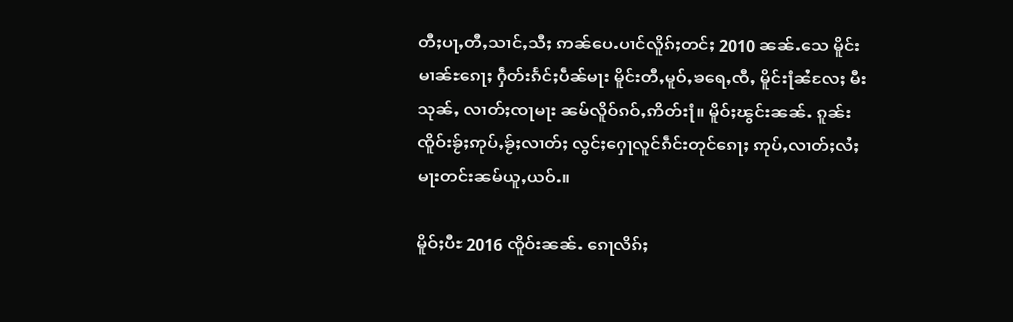တီႈပႃႇတီႇသၢင်ႇသီႈ ဢၼ်ပေႉပၢင်လိူၵ်ႈတင်ႈ 2010 ၼၼ်ႉသေ မိူင်းမၢၼ်ႊၵေႃႈ ႁဵတ်းၵႅင်ႈပဵၼ်မႃး မိူင်းတီႇမူဝ်ႇၶရေႇၸီႇ မိူင်း႞ၼႆလႄႈ မီးသုၼ်ႇ လၢတ်ႈၸႃမႃး ၼမ်လိူဝ်ၵဝ်ႇဢိတ်း႞။ မိူဝ်ႈၽွင်းၼၼ်ႉ ၵူၼ်းၸိူဝ်းၶႂ်ႈဢုပ်ႇၶႂ်ႈလၢတ်ႈ လွင်ႈႁေႃလူင်ၵဵင်းတုင်ၵေႃႈ ဢုပ်ႇလၢတ်ႈလႆႈမႃးတင်းၼမ်ယူႇယဝ်ႉ။

မိူဝ်ႈပီႊ 2016 ၸိူဝ်းၼၼ်ႉ ၵေႃလိၵ်ႈ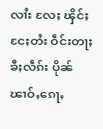လၢႆး လႄႈ ၾိင်ႈငႄႈတႆး ဝဵင်းတႃႈၶီႈလဵၵ်း ပိုၼ်ၽၢဝ်ႇၵေႃႇ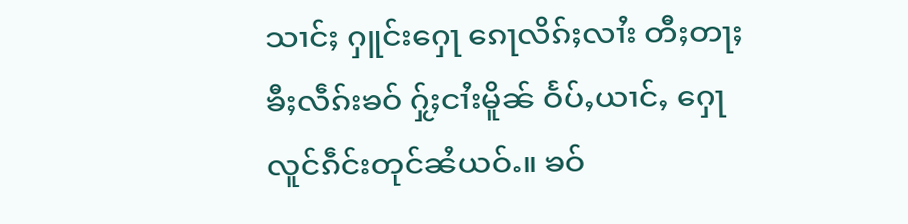သၢင်ႈ ႁူင်းႁေႃ ၵေႃလိၵ်ႈလၢႆး တီႈတႃႈၶီႈလဵၵ်းၶဝ် ႁႂ်ႈငၢႆးမိူၼ် ဝႅပ်ႇယၢင်ႇ ႁေႃလူင်ၵဵင်းတုင်ၼႆယဝ်ႉ။ ၶဝ်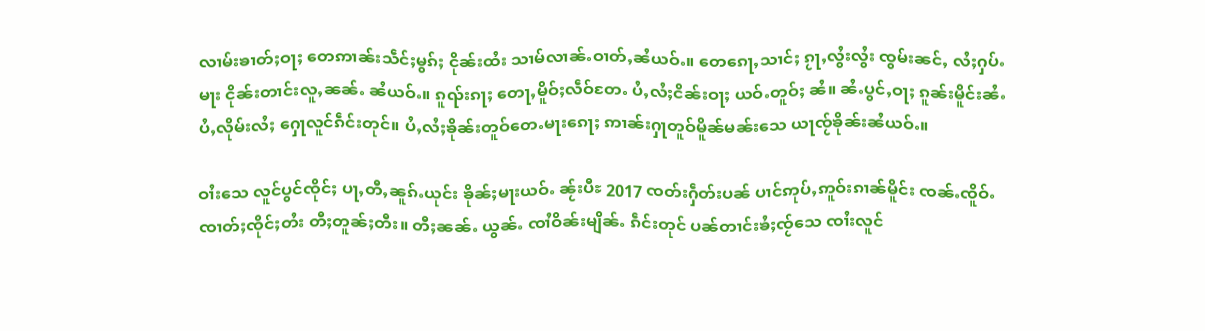လၢမ်းၶၢတ်ႈဝႃႈ တေဢၢၼ်းသဵင်ႈမွၵ်ႈ ငိုၼ်းထႆး သၢမ်လၢၼ်ႉဝၢတ်ႇၼႆယဝ်ႉ။ တေၵေႃႇသၢင်ႈ ၵႂႃႇလွႆးလွႆး ၸွမ်းၼင်ႇ လႆႈႁပ်ႉမႃး ငိုၼ်းတၢင်းလူႇၼၼ်ႉ ၼႆယဝ်ႉ။ ၵူၺ်းၵႃႈ တေႃႇမိူဝ်ႈလဵဝ်တႄႉ ပႆႇလႆႈငိၼ်းဝႃႈ ယဝ်ႉတူဝ်ႈ ၼႆ။ ၼႆႉပွင်ႇဝႃႈ ၵူၼ်းမိူင်းၼႆႉ ပႆႇလိုမ်းလႆႈ ႁေႃလူင်ၵဵင်းတုင်။ ပႆႇလႆႈၶိုၼ်းတူဝ်တေႉမႃးၵေႃႈ ဢၢၼ်းႁႃတူဝ်မိူၼ်မၼ်းသေ ယႃၸႂ်ၶိုၼ်းၼႆယဝ်ႉ။

ဝၢႆးသေ လူင်ပွင်ၸိုင်ႈ ပႃႇတီႇၼူၵ်ႉယုင်း ၶိုၼ်ႈမႃးယဝ်ႉ ၼႂ်းပီႊ 2017 ၸတ်းႁဵတ်းပၼ် ပၢင်ဢုပ်ႇဢူဝ်းၵၢၼ်မိူင်း ၸၼ်ႉၸိူဝ်ႉၸၢတ်ႈၸိုင်ႈတႆး တီႈတူၼ်ႈတီး။ တီႈၼၼ်ႉ ယွၼ်ႉ ၸၢႆဝိၼ်းမျိၼ်ႉ ၵဵင်းတုင် ပၼ်တၢင်းၶႆႈၸႂ်သေ ၸၢႆးလူင်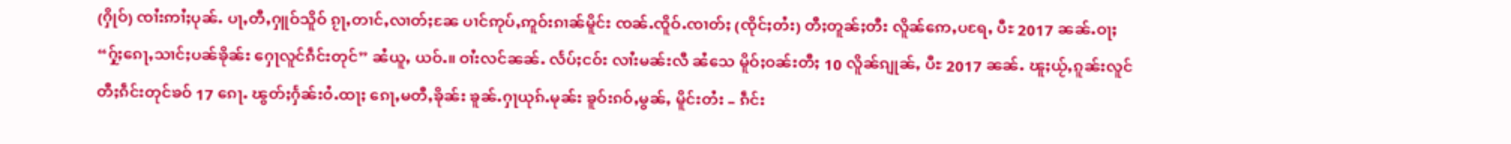(ႁိုဝ်) ၸၢႆးဢၢႆႈပုၼ်ႉ ပႃႇတီႇႁူဝ်သိူဝ် ၵႂႃႇတၢင်ႇလၢတ်ႈၼႄ ပၢင်ဢုပ်ႇဢူဝ်းၵၢၼ်မိူင်း ၸၼ်ႉၸိူဝ်ႉၸၢတ်ႈ (ၸိုင်ႈတႆး) တီႈတူၼ်ႈတီး လိူၼ်ဢေႇပရႄႇ ပီႊ 2017 ၼၼ်ႉဝႃႈ “ႁႂ်ႈၵေႃႇသၢင်ႈပၼ်ၶိုၼ်း ႁေႃလူင်ၵဵင်းတုင်” ၼႆယူႇ ယဝ်ႉ။ ဝၢႆးလင်ၼၼ်ႉ လႅပ်ႈငဝ်း လၢႆးမၼ်းလီ ၼႆသေ မိူဝ်ႈဝၼ်းတီႈ 10 လိူၼ်ၵျုၼ်ႇ ပီႊ 2017 ၼၼ်ႉ ၽူႈယႂ်ႇၵူၼ်းလူင် တီႈၵဵင်းတုင်ၶဝ် 17 ၵေႃႉ ၽွတ်ႈႁႅၼ်းဝႆႉထႃႈ ၵေႃႇမတီႇၶိုၼ်း ၶူၼ်ႉႁႃယုၵ်ႉမုၼ်း ၶူဝ်းၵဝ်ႇမွၼ်ႇ မိူင်းတႆး – ၵဵင်း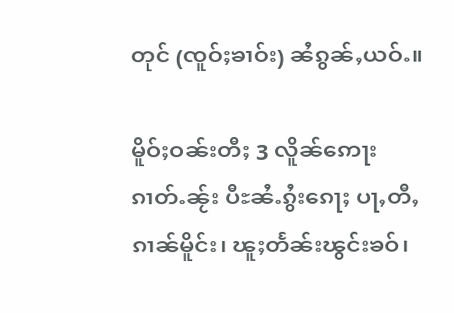တုင် (ၸူဝ်ႈၶၢဝ်း) ၼႆၵွၼ်ႇယဝ်ႉ။

မိူဝ်ႈဝၼ်းတီႈ 3 လိူၼ်ဢေႃးၵၢတ်ႉၼႂ်း ပီႊၼႆႉၵွႆးၵေႃႈ ပႃႇတီႇၵၢၼ်မိူင်း၊ ၽူႈတႅၼ်းၽွင်းၶဝ်၊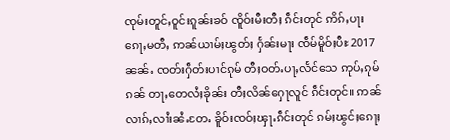ၸုမ်းတူင်ႇဝူင်းၵူၼ်းၶဝ် ၸိူဝ်းမီးတီႈ ၵဵင်းတုင် ဢိၵ်ႇပႃး ၵေႃႇမတီႇ ဢၼ်ယၢမ်ႈၽွတ်ႈ ႁႅၼ်းမႃး ၸဵမ်မိူဝ်ႈပီႊ 2017 ၼၼ်ႉ ၸတ်းႁဵတ်းပၢင်ၵုမ် တီႈဝတ်ႉပႃႇလႅင်သေ ဢုပ်ႇၵုမ်ၵၼ် တႃႇတေလႆႈၶိုၼ်း တီႈလိၼ်ႁေႃလူင် ၵဵင်းတုင်။ ဢၼ်လၢၵ်ႇလၢႆးၼႆႉတႄႉ ၶိူဝ်းၸဝ်ႈၾႃႉၵဵင်းတုင် ၵမ်ႈၽွင်ႈၵေႃႈ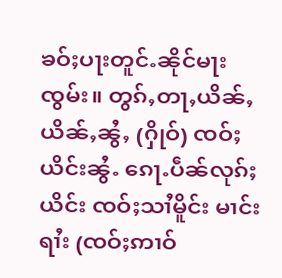ၶဝ်ႈပႃးတူင်ႉၼိုင်မႃးၸွမ်း။ တွၵ်ႇတႃႇယိၼ်ႇယိၼ်ႇၼွႆႇ (ႁိုဝ်) ၸဝ်ႈယိင်းၼွႆႉ ၵေႃႉပဵၼ်လုၵ်ႈယိင်း ၸဝ်ႈသၢႆမိူင်း မၢင်းရၢႆး (ၸဝ်ႈဢၢဝ်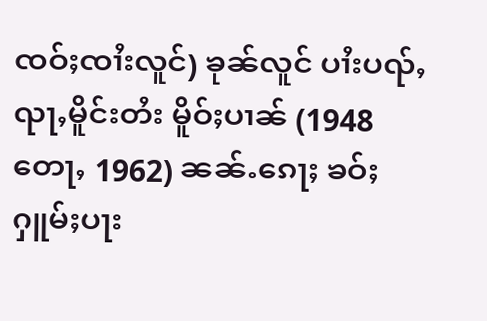ၸဝ်ႈၸၢႆးလူင်) ၶုၼ်လူင် ပၢႆးပၺ်ႇၺႃႇမိူင်းတႆး မိူဝ်ႈပၢၼ် (1948 တေႃႇ 1962) ၼၼ်ႉၵေႃႈ ၶဝ်ႈႁူမ်ႈပႃး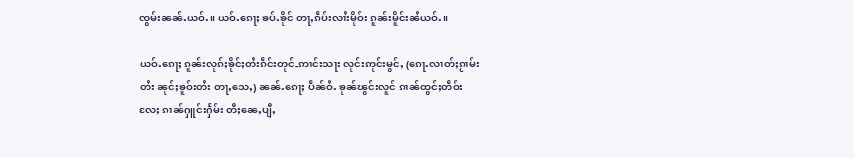ၸွမ်းၼၼ်ႉယဝ်ႉ။ ယဝ်ႉၵေႃႈ ၶပ်ႉၶိုင် တႃႇၵဵပ်းလၢႆးမိုဝ်း ၵူၼ်းမိူင်းၼႆယဝ်ႉ။

ယဝ်ႉၵေႃႈ ၵူၼ်းလုၵ်ႈၶိုင်ႈတႆးၵဵင်းတုင်-ဢၢင်းသႃး လုင်းဢုင်းမွင်ႇ (ၵေႃႉလၢတ်ႈၵႂၢမ်းတႆး ၼုင်ႈၶူဝ်းတႆး တႃႇသေႇ) ၼၼ်ႉၵေႃႈ ပဵၼ်ဝႆႉ ၶုၼ်ၽွင်းလူင် ၵၢၼ်ထွင်ႈတဵဝ်း လႄႈ ၵၢၼ်ႁူင်းႁႅမ်း တီႈၼေႇပျီႇ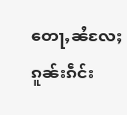တေႃႇၼႆလႄႈ ၵူၼ်းၵဵင်း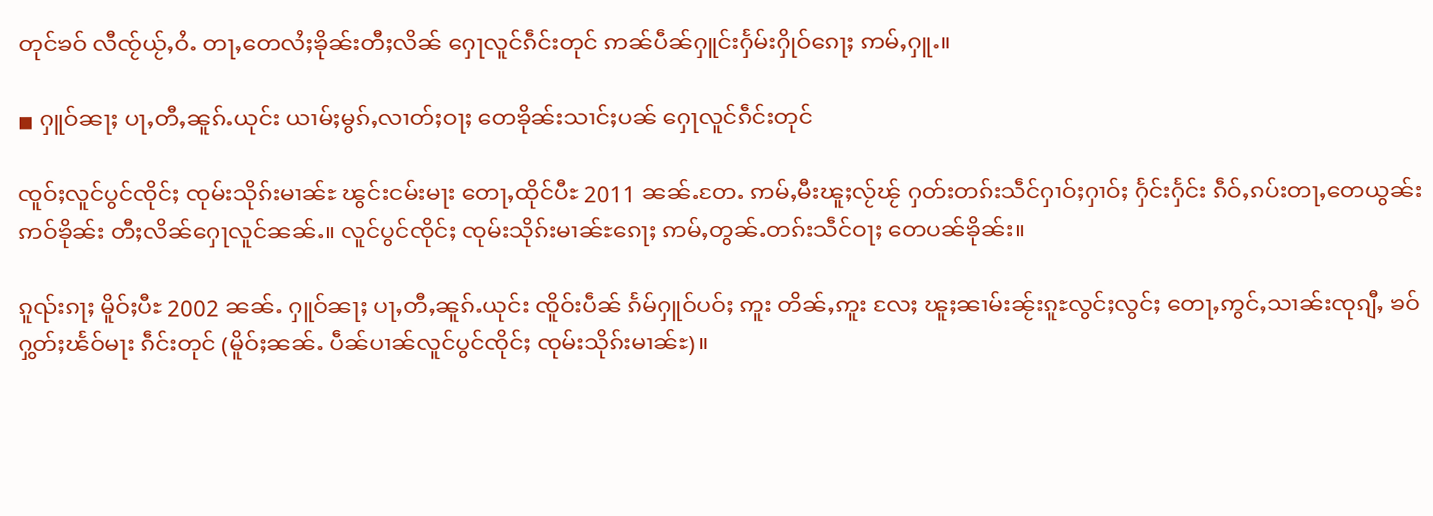တုင်ၶဝ် လီၸႂ်ယႂ်ႇဝႆႉ တႃႇတေလႆႈၶိုၼ်းတီႈလိၼ် ႁေႃလူင်ၵဵင်းတုင် ဢၼ်ပဵၼ်ႁူင်းႁႅမ်းႁိုဝ်ၵေႃႈ ဢမ်ႇႁူႉ။

◾ ႁူဝ်ၼႃႈ ပႃႇတီႇၼူၵ်ႉယုင်း ယၢမ်ႈမွၵ်ႇလၢတ်ႈဝႃႈ တေၶိုၼ်းသၢင်ႈပၼ် ႁေႃလူင်ၵဵင်းတုင်

ၸူဝ်ႈလူင်ပွင်ၸိုင်ႈ ၸုမ်းသိုၵ်းမၢၼ်ႊ ၽွင်းငမ်းမႃး တေႃႇထိုင်ပီႊ 2011 ၼၼ်ႉတႄႉ ဢမ်ႇမီးၽူႈလႂ်ၽႂ် ႁတ်းတၵ်းသဵင်ႁၢဝ်ႈႁၢဝ်ႈ ႁႅင်းႁႅင်း ၵဵဝ်ႇၵပ်းတႃႇတေယွၼ်းဢဝ်ၶိုၼ်း တီႈလိၼ်ႁေႃလူင်ၼၼ်ႉ။ လူင်ပွင်ၸိုင်ႈ ၸုမ်းသိုၵ်းမၢၼ်ႊၵေႃႈ ဢမ်ႇတွၼ်ႉတၵ်းသဵင်ဝႃႈ တေပၼ်ၶိုၼ်း။

ၵူၺ်းၵႃႈ မိူဝ်ႈပီႊ 2002 ၼၼ်ႉ ႁူဝ်ၼႃႈ ပႃႇတီႇၼူၵ်ႉယုင်း ၸိူဝ်းပဵၼ် ၵႅမ်ႁူဝ်ပဝ်ႈ ဢူး တိၼ်ႇဢူး လႄႈ ၽူႈၼၢမ်းၼႂ်းၵူႊလွင်ႈလွင်ႈ တေႃႇဢွင်ႇသၢၼ်းၸုၵျီႇ ၶဝ် ႁွတ်ႈၽႅဝ်မႃး ၵဵင်းတုင် (မိူဝ်ႈၼၼ်ႉ ပဵၼ်ပၢၼ်လူင်ပွင်ၸိုင်ႈ ၸုမ်းသိုၵ်းမၢၼ်ႊ)။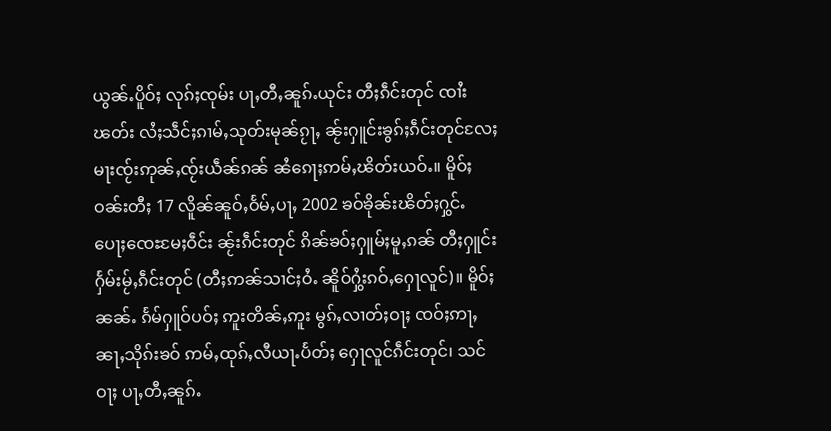ယွၼ်ႉပိူဝ်ႈ လုၵ်ႈၸုမ်း ပႃႇတီႇၼူၵ်ႉယုင်း တီႈၵဵင်းတုင် ၸၢႆးၽတ်း လႆႈသဵင်ႈၵၢမ်ႇသုတ်းမုၼ်ၵႂႃႇ ၼႂ်းႁူင်းၶွၵ်ႈၵဵင်းတုင်လႄႈ မႃးၸႂ်းဢုၼ်ႇၸႂ်းယဵၼ်ၵၼ် ၼႆၵေႃႈဢမ်ႇၽိတ်းယဝ်ႉ။ မိူဝ်ႈဝၼ်းတီႈ 17 လိူၼ်ၼူဝ်ႇဝႅမ်ႇပႃႇ 2002 ၶဝ်ၶိုၼ်းၽိတ်ႈႁွင်ႉ ပေႃႈၸေႊမႄႈဝဵင်း ၼႂ်းၵဵင်းတုင် ၵိၼ်ၶဝ်ႈႁူမ်ႈမူႇၵၼ် တီႈႁူင်းႁႅမ်းမႂ်ႇၵဵင်းတုင် (တီႈဢၼ်သၢင်ႈဝႆႉ ၼိူဝ်ႁွႆးၵဝ်ႇႁေႃလူင်)။ မိူဝ်ႈၼၼ်ႉ ၵႅမ်ႁူဝ်ပဝ်ႈ ဢူးတိၼ်ႇဢူး မွၵ်ႇလၢတ်ႈဝႃႈ ၸဝ်ႈဢႃႇၼႃႇသိုၵ်းၶဝ် ဢမ်ႇထုၵ်ႇလီယႃႉပႅတ်ႈ ႁေႃလူင်ၵဵင်းတုင်၊ သင်ဝႃႈ ပႃႇတီႇၼူၵ်ႉ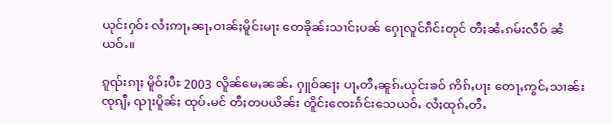ယုင်းႁဝ်း လႆႈဢႃႇၼႃႇဝၢၼ်ႈမိူင်းမႃး တေၶိုၼ်းသၢင်ႈပၼ် ႁေႃလူင်ၵဵင်းတုင် တီႈၼႆႉၵမ်းလဵဝ် ၼႆယဝ်ႉ။

ၵူၺ်းၵႃႈ မိူဝ်ႈပီႊ 2003 လိူၼ်မေႇၼၼ်ႉ ႁူဝ်ၼႃႈ ပႃႇတီႇၼူၵ်ႉယုင်းၶဝ် ဢိၵ်ႇပႃး တေႃႇဢွင်ႇသၢၼ်းၸုၵျီႇ ၺႃးပိူၼ်ႈ ထုပ်ႉမင် တီႈတပယိၼ်း တိူင်းၸေႊၵႅင်းသေယဝ်ႉ လႆႈထုၵ်ႇတီႉ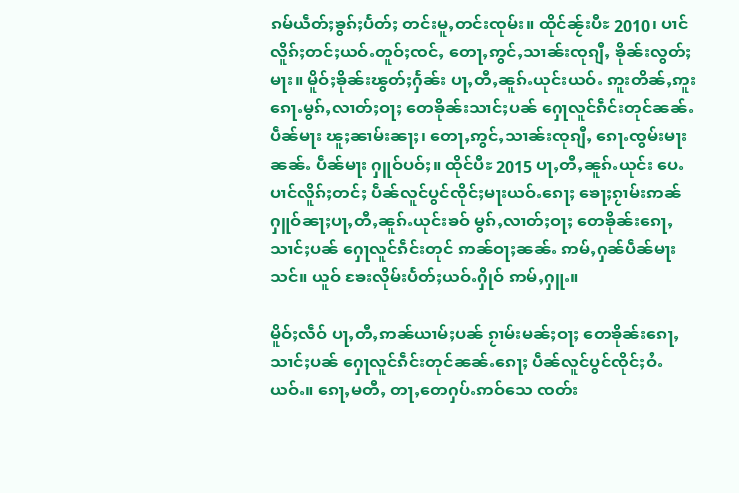ၵမ်ယဵတ်ႈၶွၵ်ႈပႅတ်ႈ တင်းမူႇတင်းၸုမ်း။ ထိုင်ၼႂ်းပီႊ 2010၊ ပၢင်လိူၵ်ႈတင်ႈယဝ်ႉတူဝ်ႈၸင်ႇ တေႃႇဢွင်ႇသၢၼ်းၸုၵျီႇ ၶိုၼ်းလွတ်ႈမႃး။ မိူဝ်ႈၶိုၼ်းၽွတ်ႈႁႅၼ်း ပႃႇတီႇၼူၵ်ႉယုင်းယဝ်ႉ ဢူးတိၼ်ႇဢူး ၵေႃႉမွၵ်ႇလၢတ်ႈဝႃႈ တေၶိုၼ်းသၢင်ႈပၼ် ႁေႃလူင်ၵဵင်းတုင်ၼၼ်ႉ ပဵၼ်မႃး ၽူႈၼၢမ်းၼႃႈ၊ တေႃႇဢွင်ႇသၢၼ်းၸုၵျီႇ ၵေႃႉၸွမ်းမႃးၼၼ်ႉ ပဵၼ်မႃး ႁူဝ်ပဝ်ႈ။ ထိုင်ပီႊ 2015 ပႃႇတီႇၼူၵ်ႉယုင်း ပေႉပၢင်လိူၵ်ႈတင်ႈ ပဵၼ်လူင်ပွင်ၸိုင်ႈမႃးယဝ်ႉၵေႃႈ ၶေႃႈၵႂၢမ်းဢၼ် ႁူဝ်ၼႃႈပႃႇတီႇၼူၵ်ႉယုင်းၶဝ် မွၵ်ႇလၢတ်ႈဝႃႈ တေၶိုၼ်းၵေႃႇသၢင်ႈပၼ် ႁေႃလူင်ၵဵင်းတုင် ဢၼ်ဝႃႈၼၼ်ႉ ဢမ်ႇႁၼ်ပဵၼ်မႃးသင်။ ယူဝ် ၶႄးလိုမ်းပႅတ်ႈယဝ်ႉႁိုဝ် ဢမ်ႇႁူႉ။

မိူဝ်ႈလဵဝ် ပႃႇတီႇဢၼ်ယၢမ်ႈပၼ် ၵႂၢမ်းမၼ်ႈဝႃႈ တေၶိုၼ်းၵေႃႇသၢင်ႈပၼ် ႁေႃလူင်ၵဵင်းတုင်ၼၼ်ႉၵေႃႈ ပဵၼ်လူင်ပွင်ၸိုင်ႈဝႆႉယဝ်ႉ။ ၵေႃႇမတီႇ တႃႇတေႁပ်ႉဢဝ်သေ ၸတ်း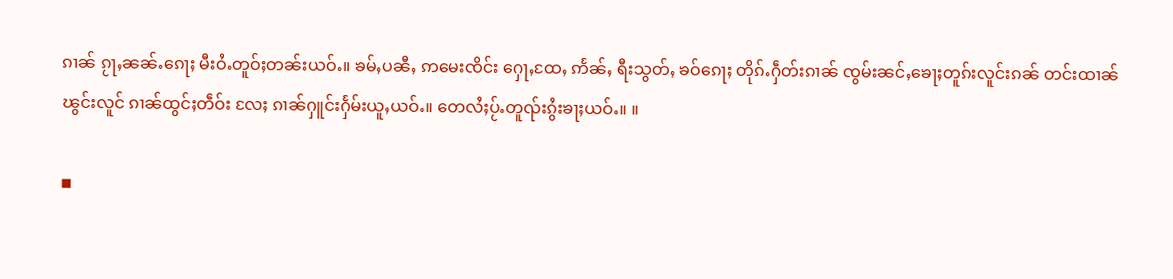ၵၢၼ် ၵႂႃႇၼၼ်ႉၵေႃႈ မီးဝႆႉတူဝ်ႈတၼ်းယဝ်ႉ။ ၶမ်ႇပၼီႇ ဢမေးၸိင်း ႁေႃႇထႄႇ ဢႅၼ်ႇ ရီးသွတ်ႇ ၶဝ်ၵေႃႈ တိုၵ်ႉႁဵတ်းၵၢၼ် ၸွမ်းၼင်ႇၶေႃႈတူၵ်းလူင်းၵၼ် တင်းထၢၼ်ၽွင်းလူင် ၵၢၼ်ထွင်ႈတဵဝ်း လႄႈ ၵၢၼ်ႁူင်းႁႅမ်းယူႇယဝ်ႉ။ တေလႆႈပႂ်ႉတူၺ်းၵွႆးၶႃႈယဝ်ႉ။ ။

◾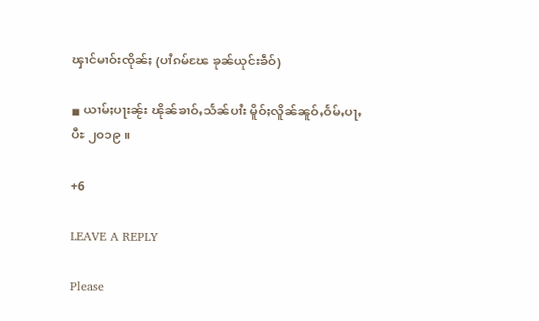ၾၢင်မၢဝ်းၸိုၼ်ႈ (ပၢႆၵမ်ၽႄ ၶုၼ်ယုင်းၶဵဝ်)

◾ ယၢမ်ႈပႃးၼႂ်း ၽိုၼ်ၶၢဝ်ႇသႅၼ်ပၢႆး မိူဝ်ႈလိူၼ်ၼူဝ်ႇဝႅမ်ႇပႃႇ ပီႊ ၂၀၁၉ ။

+6

LEAVE A REPLY

Please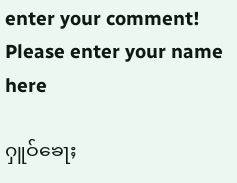enter your comment!
Please enter your name here

ႁူဝ်ၶေႃႈ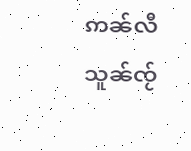ဢၼ်လီသူၼ်ၸႂ်